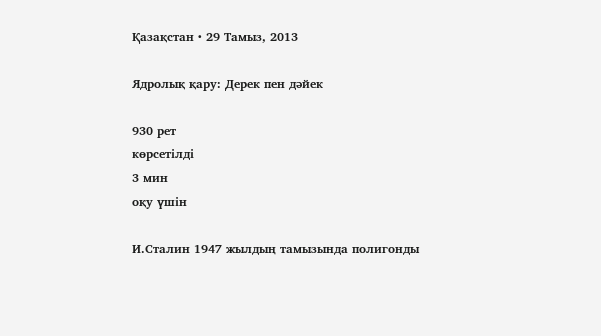Қазақстан • 29 Тамыз, 2013

Ядролық қару: Дерек пен дәйек

930 рет
көрсетілді
3 мин
оқу үшін

И.Сталин 1947 жылдың тамызында полигонды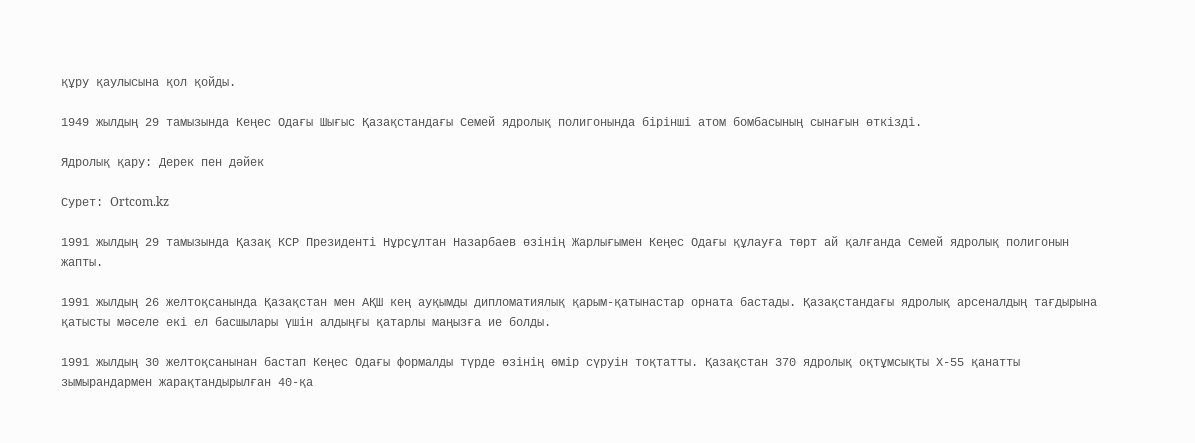құру қаулысына қол қойды.

1949 жылдың 29 тамызында Кеңес Одағы Шығыс Қазақстандағы Семей ядролық полигонында бірінші атом бомбасының сынағын өткізді.

Ядролық қару: Дерек пен дәйек

Сурет: Ortcom.kz

1991 жылдың 29 тамызында Қазақ КСР Президенті Нұрсұлтан Назарбаев өзінің Жарлығымен Кеңес Одағы құлауға төрт ай қалғанда Семей ядролық полигонын жапты.

1991 жылдың 26 желтоқсанында Қазақстан мен АҚШ кең ауқымды дипломатиялық қарым-қатынастар орната бастады. Қазақстандағы ядролық арсеналдың тағдырына қатысты мәселе екі ел басшылары үшін алдыңғы қатарлы маңызға ие болды.

1991 жылдың 30 желтоқсанынан бастап Кеңес Одағы формалды түрде өзінің өмір сүруін тоқтатты. Қазақстан 370 ядролық оқтұмсықты Х-55 қанатты зымырандармен жарақтандырылған 40-қа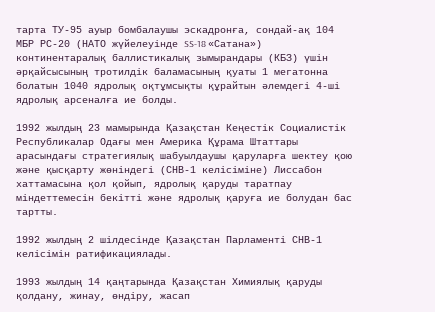тарта ТУ-95 ауыр бомбалаушы эскадронға, сондай-ақ 104 МБР РС-20 (НАТО жүйелеуінде SS-18 «Сатана») континентаралық баллистикалық зымырандары (КБЗ) үшін әрқайсысының тротилдік баламасының қуаты 1 мегатонна болатын 1040 ядролық оқтұмсықты құрайтын әлемдегі 4-ші ядролық арсеналға ие болды.

1992 жылдың 23 мамырында Қазақстан Кеңестік Социалистік Республикалар Одағы мен Америка Құрама Штаттары арасындағы стратегиялық шабуылдаушы қаруларға шектеу қою және қысқарту жөніндегі (СНВ-1 келісіміне) Лиссабон хаттамасына қол қойып, ядролық қаруды таратпау міндеттемесін бекітті және ядролық қаруға ие болудан бас тартты.

1992 жылдың 2 шілдесінде Қазақстан Парламенті СНВ-1 келісімін ратификациялады.

1993 жылдың 14 қаңтарында Қазақстан Химиялық қаруды қолдану, жинау, өндіру, жасап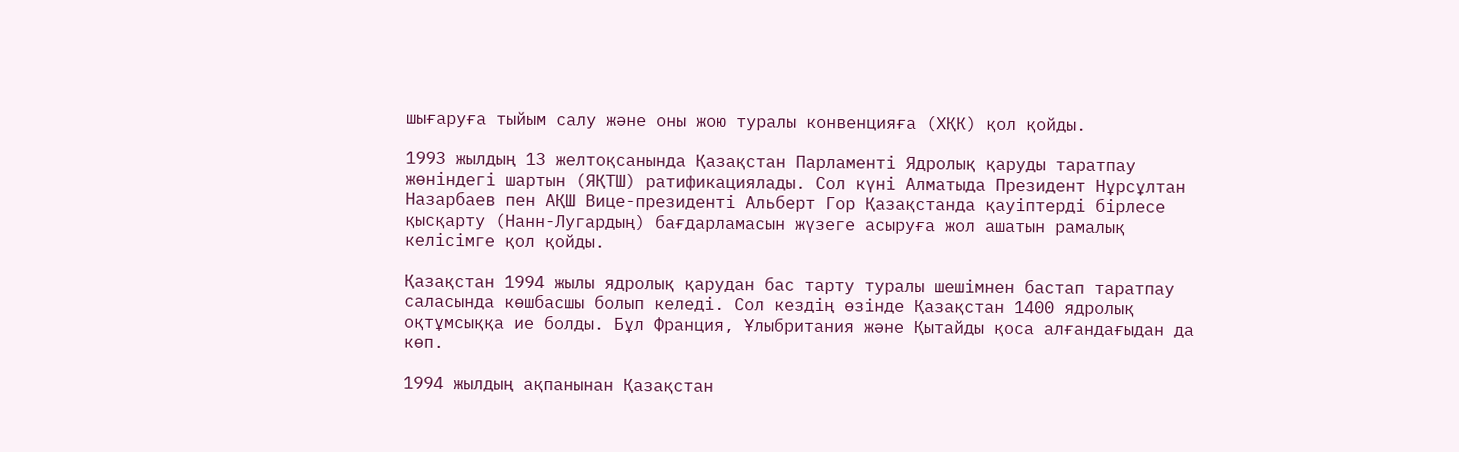шығаруға тыйым салу және оны жою туралы конвенцияға (ХҚК) қол қойды.

1993 жылдың 13 желтоқсанында Қазақстан Парламенті Ядролық қаруды таратпау жөніндегі шартын (ЯҚТШ) ратификациялады. Сол күні Алматыда Президент Нұрсұлтан Назарбаев пен АҚШ Вице-президенті Альберт Гор Қазақстанда қауіптерді бірлесе қысқарту (Нанн-Лугардың) бағдарламасын жүзеге асыруға жол ашатын рамалық келісімге қол қойды.

Қазақстан 1994 жылы ядролық қарудан бас тарту туралы шешімнен бастап таратпау саласында көшбасшы болып келеді. Сол кездің өзінде Қазақстан 1400 ядролық оқтұмсыққа ие болды. Бұл Франция, Ұлыбритания және Қытайды қоса алғандағыдан да көп.

1994 жылдың ақпанынан Қазақстан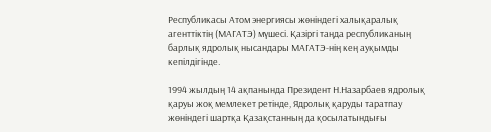Республикасы Атом энергиясы жөніндегі халықаралық агенттіктің (МАГАТЭ) мүшесі. Қазіргі таңда республиканың барлық ядролық нысандары МАГАТЭ-нің кең ауқымды кепілдігінде.

1994 жылдың 14 ақпанында Президент Н.Назарбаев ядролық қаруы жоқ мемлекет ретінде, Ядролық қаруды таратпау жөніндегі шартқа Қазақстанның да қосылатындығы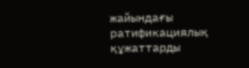жайындағы ратификациялық құжаттарды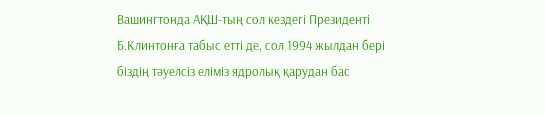Вашингтонда АҚШ-тың сол кездегі Президенті Б.Клинтонға табыс етті де, сол 1994 жылдан бері біздің тәуелсіз еліміз ядролық қарудан бас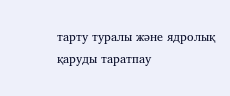тарту туралы және ядролық қаруды таратпау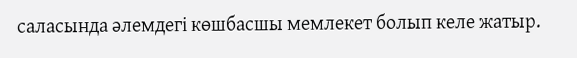саласында әлемдегі көшбасшы мемлекет болып келе жатыр.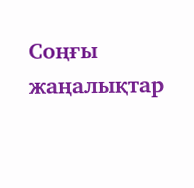Соңғы жаңалықтар